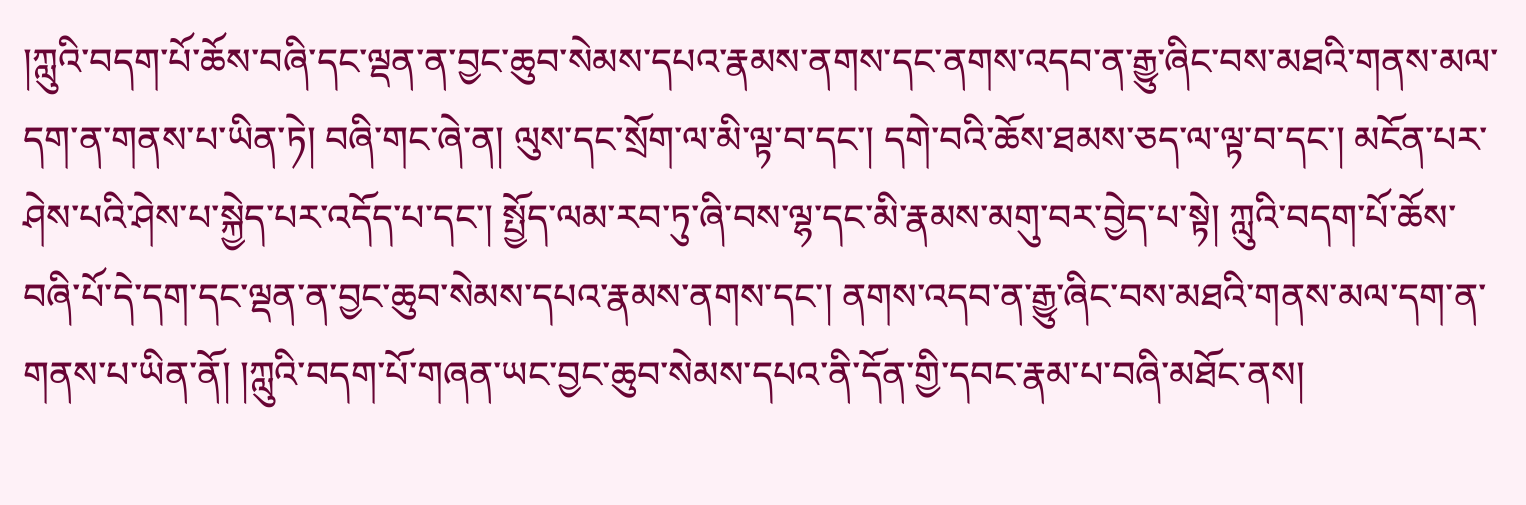།ཀླུའི་བདག་པོ་ཆོས་བཞི་དང་ལྡན་ན་བྱང་ཆུབ་སེམས་དཔའ་རྣམས་ནགས་དང་ནགས་འདབ་ན་རྒྱུ་ཞིང་བས་མཐའི་གནས་མལ་དག་ན་གནས་པ་ཡིན་ཏེ། བཞི་གང་ཞེ་ན། ལུས་དང་སྲོག་ལ་མི་ལྟ་བ་དང་། དགེ་བའི་ཆོས་ཐམས་ཅད་ལ་ལྟ་བ་དང་། མངོན་པར་ཤེས་པའི་ཤེས་པ་སྐྱེད་པར་འདོད་པ་དང་། སྤྱོད་ལམ་རབ་ཏུ་ཞི་བས་ལྷ་དང་མི་རྣམས་མགུ་བར་བྱེད་པ་སྟེ། ཀླུའི་བདག་པོ་ཆོས་བཞི་པོ་དེ་དག་དང་ལྡན་ན་བྱང་ཆུབ་སེམས་དཔའ་རྣམས་ནགས་དང་། ནགས་འདབ་ན་རྒྱུ་ཞིང་བས་མཐའི་གནས་མལ་དག་ན་གནས་པ་ཡིན་ནོ། །ཀླུའི་བདག་པོ་གཞན་ཡང་བྱང་ཆུབ་སེམས་དཔའ་ནི་དོན་གྱི་དབང་རྣམ་པ་བཞི་མཐོང་ནས།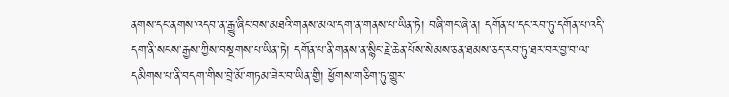ནགས་དང་ནགས་འདབ་ན་རྒྱུ་ཞིང་བས་མཐའི་གནས་མལ་དག་ན་གནས་པ་ཡིན་ཏེ། བཞི་གང་ཞེ་ན། དགོན་པ་དང་རབ་ཏུ་དགོན་པ་འདི་དག་ནི་སངས་རྒྱས་ཀྱིས་བསྔགས་པ་ཡིན་ཏེ། དགོན་པ་ནི་གནས་ན་སྙིང་རྗེ་ཆེན་པོས་སེམས་ཅན་ཐམས་ཅད་རབ་ཏུ་ཐར་བར་བྱ་བ་ལ་དམིགས་པ་ནི་བདག་གིས་བྲེ་མོ་གཏམ་ཟེར་བ་ཡིན་གྱི། ཕྱོགས་གཅིག་ཏུ་གྱུར་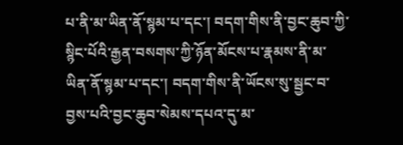པ་ནི་མ་ཡིན་ནོ་སྙམ་པ་དང་། བདག་གིས་ནི་བྱང་ཆུབ་ཀྱི་སྙིང་པོའི་རྒྱན་བསགས་ཀྱི་ཉོན་མོངས་པ་རྣམས་ནི་མ་ཡིན་ནོ་སྙམ་པ་དང་། བདག་གིས་ནི་ཡོངས་སུ་སྦྱང་བ་བྱས་པའི་བྱང་ཆུབ་སེམས་དཔའ་དུ་མ་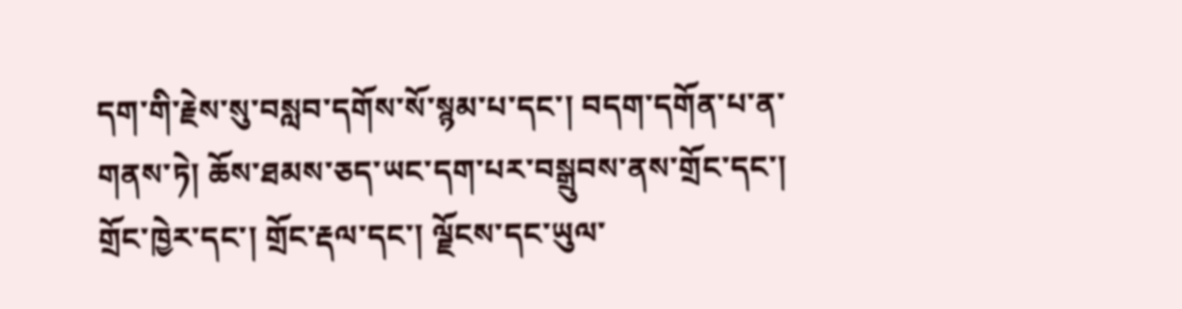དག་གི་རྗེས་སུ་བསླབ་དགོས་སོ་སྙམ་པ་དང་། བདག་དགོན་པ་ན་གནས་ཏེ། ཆོས་ཐམས་ཅད་ཡང་དག་པར་བསྒྲུབས་ནས་གྲོང་དང་། གྲོང་ཁྱེར་དང་། གྲོང་རྡལ་དང་། ལྗོངས་དང་ཡུལ་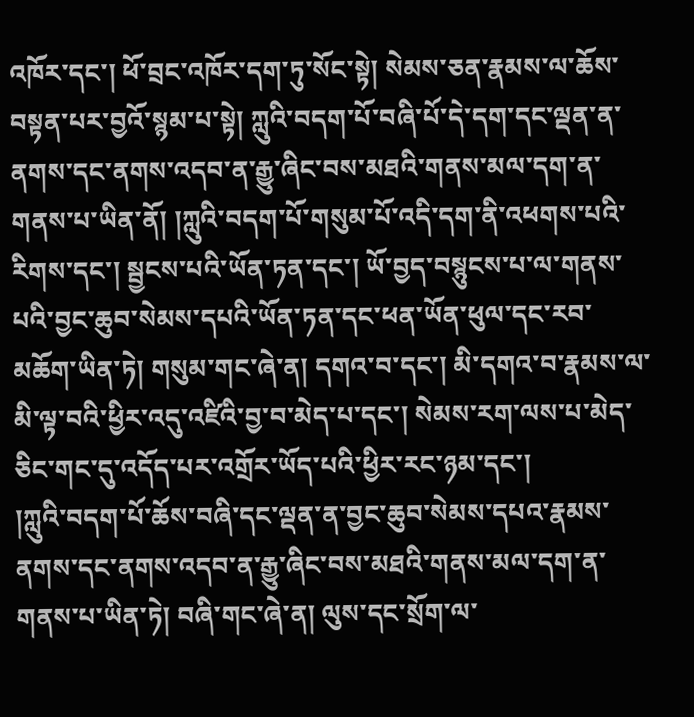འཁོར་དང་། ཕོ་བྲང་འཁོར་དག་ཏུ་སོང་སྟེ། སེམས་ཅན་རྣམས་ལ་ཆོས་བསྟན་པར་བྱའོ་སྙམ་པ་སྟེ། ཀླུའི་བདག་པོ་བཞི་པོ་དེ་དག་དང་ལྡན་ན་ནགས་དང་ནགས་འདབ་ན་རྒྱུ་ཞིང་བས་མཐའི་གནས་མལ་དག་ན་གནས་པ་ཡིན་ནོ། །ཀླུའི་བདག་པོ་གསུམ་པོ་འདི་དག་ནི་འཕགས་པའི་རིགས་དང་། སྦྱངས་པའི་ཡོན་ཏན་དང་། ཡོ་བྱད་བསྙུངས་པ་ལ་གནས་པའི་བྱང་ཆུབ་སེམས་དཔའི་ཡོན་ཏན་དང་ཕན་ཡོན་ཕུལ་དང་རབ་མཆོག་ཡིན་ཏེ། གསུམ་གང་ཞེ་ན། དགའ་བ་དང་། མི་དགའ་བ་རྣམས་ལ་མི་ལྟ་བའི་ཕྱིར་འདུ་འཛིའི་བྱ་བ་མེད་པ་དང་། སེམས་རག་ལས་པ་མེད་ཅིང་གང་དུ་འདོད་པར་འགྲོར་ཡོད་པའི་ཕྱིར་རང་ཉམ་དང་།
།ཀླུའི་བདག་པོ་ཆོས་བཞི་དང་ལྡན་ན་བྱང་ཆུབ་སེམས་དཔའ་རྣམས་ནགས་དང་ནགས་འདབ་ན་རྒྱུ་ཞིང་བས་མཐའི་གནས་མལ་དག་ན་གནས་པ་ཡིན་ཏེ། བཞི་གང་ཞེ་ན། ལུས་དང་སྲོག་ལ་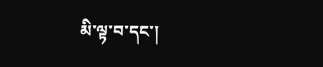མི་ལྟ་བ་དང་།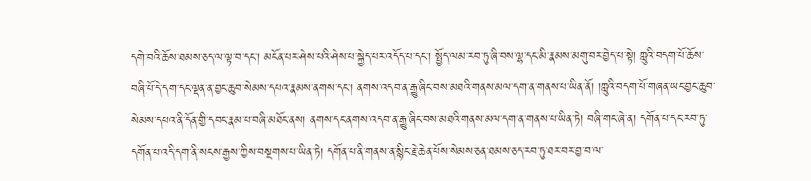དགེ་བའི་ཆོས་ཐམས་ཅད་ལ་ལྟ་བ་དང་། མངོན་པར་ཤེས་པའི་ཤེས་པ་སྐྱེད་པར་འདོད་པ་དང་། སྤྱོད་ལམ་རབ་ཏུ་ཞི་བས་ལྷ་དང་མི་རྣམས་མགུ་བར་བྱེད་པ་སྟེ། ཀླུའི་བདག་པོ་ཆོས་བཞི་པོ་དེ་དག་དང་ལྡན་ན་བྱང་ཆུབ་སེམས་དཔའ་རྣམས་ནགས་དང་། ནགས་འདབ་ན་རྒྱུ་ཞིང་བས་མཐའི་གནས་མལ་དག་ན་གནས་པ་ཡིན་ནོ། །ཀླུའི་བདག་པོ་གཞན་ཡང་བྱང་ཆུབ་སེམས་དཔའ་ནི་དོན་གྱི་དབང་རྣམ་པ་བཞི་མཐོང་ནས། ནགས་དང་ནགས་འདབ་ན་རྒྱུ་ཞིང་བས་མཐའི་གནས་མལ་དག་ན་གནས་པ་ཡིན་ཏེ། བཞི་གང་ཞེ་ན། དགོན་པ་དང་རབ་ཏུ་དགོན་པ་འདི་དག་ནི་སངས་རྒྱས་ཀྱིས་བསྔགས་པ་ཡིན་ཏེ། དགོན་པ་ནི་གནས་ན་སྙིང་རྗེ་ཆེན་པོས་སེམས་ཅན་ཐམས་ཅད་རབ་ཏུ་ཐར་བར་བྱ་བ་ལ་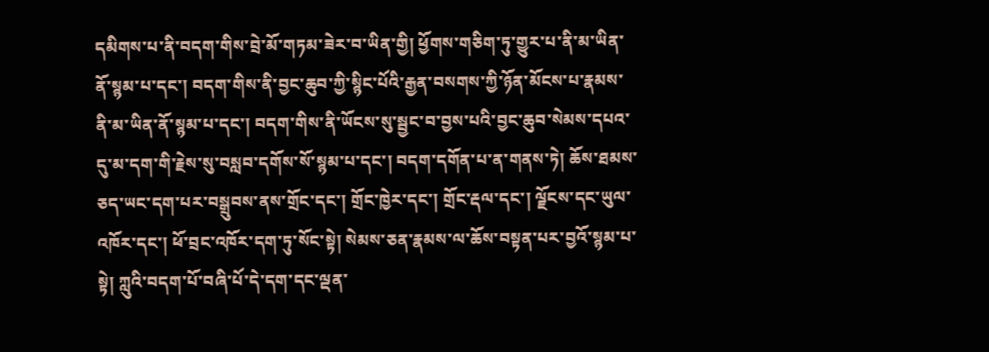དམིགས་པ་ནི་བདག་གིས་བྲེ་མོ་གཏམ་ཟེར་བ་ཡིན་གྱི། ཕྱོགས་གཅིག་ཏུ་གྱུར་པ་ནི་མ་ཡིན་ནོ་སྙམ་པ་དང་། བདག་གིས་ནི་བྱང་ཆུབ་ཀྱི་སྙིང་པོའི་རྒྱན་བསགས་ཀྱི་ཉོན་མོངས་པ་རྣམས་ནི་མ་ཡིན་ནོ་སྙམ་པ་དང་། བདག་གིས་ནི་ཡོངས་སུ་སྦྱང་བ་བྱས་པའི་བྱང་ཆུབ་སེམས་དཔའ་དུ་མ་དག་གི་རྗེས་སུ་བསླབ་དགོས་སོ་སྙམ་པ་དང་། བདག་དགོན་པ་ན་གནས་ཏེ། ཆོས་ཐམས་ཅད་ཡང་དག་པར་བསྒྲུབས་ནས་གྲོང་དང་། གྲོང་ཁྱེར་དང་། གྲོང་རྡལ་དང་། ལྗོངས་དང་ཡུལ་འཁོར་དང་། ཕོ་བྲང་འཁོར་དག་ཏུ་སོང་སྟེ། སེམས་ཅན་རྣམས་ལ་ཆོས་བསྟན་པར་བྱའོ་སྙམ་པ་སྟེ། ཀླུའི་བདག་པོ་བཞི་པོ་དེ་དག་དང་ལྡན་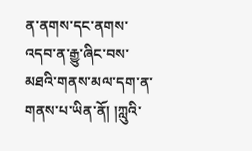ན་ནགས་དང་ནགས་འདབ་ན་རྒྱུ་ཞིང་བས་མཐའི་གནས་མལ་དག་ན་གནས་པ་ཡིན་ནོ། །ཀླུའི་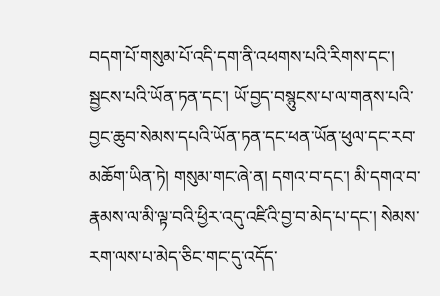བདག་པོ་གསུམ་པོ་འདི་དག་ནི་འཕགས་པའི་རིགས་དང་། སྦྱངས་པའི་ཡོན་ཏན་དང་། ཡོ་བྱད་བསྙུངས་པ་ལ་གནས་པའི་བྱང་ཆུབ་སེམས་དཔའི་ཡོན་ཏན་དང་ཕན་ཡོན་ཕུལ་དང་རབ་མཆོག་ཡིན་ཏེ། གསུམ་གང་ཞེ་ན། དགའ་བ་དང་། མི་དགའ་བ་རྣམས་ལ་མི་ལྟ་བའི་ཕྱིར་འདུ་འཛིའི་བྱ་བ་མེད་པ་དང་། སེམས་རག་ལས་པ་མེད་ཅིང་གང་དུ་འདོད་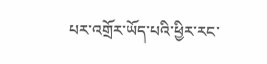པར་འགྲོར་ཡོད་པའི་ཕྱིར་རང་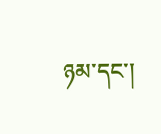ཉམ་དང་།